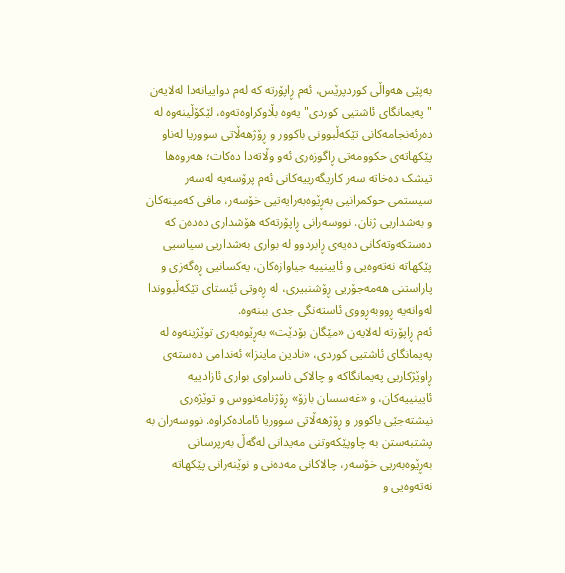بەپێی هەواڵی کوردپرێس، ئەم ڕاپۆرتە کە لەم دواییانەدا لەلایەن "پەیمانگای ئاشتیی کوردی"یەوە بڵاوکراوەتەوە، لێکۆڵینەوە لە دەرئەنجامەکانی تێکەڵبوونی باکوور و ڕۆژهەڵاتی سووریا لەناو پێکهاتەی حکوومەتی ڕاگوزەری ئەو وڵاتەدا دەکات؛ هەروەها تیشک دەخاتە سەر کاریگەرییەکانی ئەم پرۆسەیە لەسەر سیستمی حوکمرانیی بەڕێوەبەرایەتیی خۆسەر، مافی کەمینەکان و بەشداریی ژنان. نووسەرانی ڕاپۆرتەکە هۆشداری دەدەن کە دەستکەوتەکانی دەیەی ڕابردوو لە بواری بەشداریی سیاسیی پێکهاتە نەتەوەیی و ئایینییە جیاوازەکان، یەکسانیی ڕەگەزی و پاراستنی هەمەجۆریی ڕۆشنبیری، لە ڕەوتی ئێستای تێکەڵبووندا لەوانەیە ڕووبەڕووی ئاستەنگی جدی ببنەوە.
ئەم ڕاپۆرتە لەلایەن «مێگان بۆدێت» بەڕێوەبەری توێژینەوە لە پەیمانگای ئاشتیی کوردی، «نادین ماینزا» ئەندامی دەستەی ڕاوێژکاریی پەیمانگاکە و چالاکی ناسراوی بواری ئازادییە ئایینییەکان، و «غەسسان بازۆ» ڕۆژنامەنووس و توێژەری نیشتەجێی باکوور و ڕۆژهەڵاتی سووریا ئامادەکراوە. نووسەران بە پشتبەستن بە چاوپێکەوتنی مەیدانی لەگەڵ بەرپرسانی بەڕێوەبەریی خۆسەر، چالاکانی مەدەنی و نوێنەرانی پێکهاتە نەتەوەیی و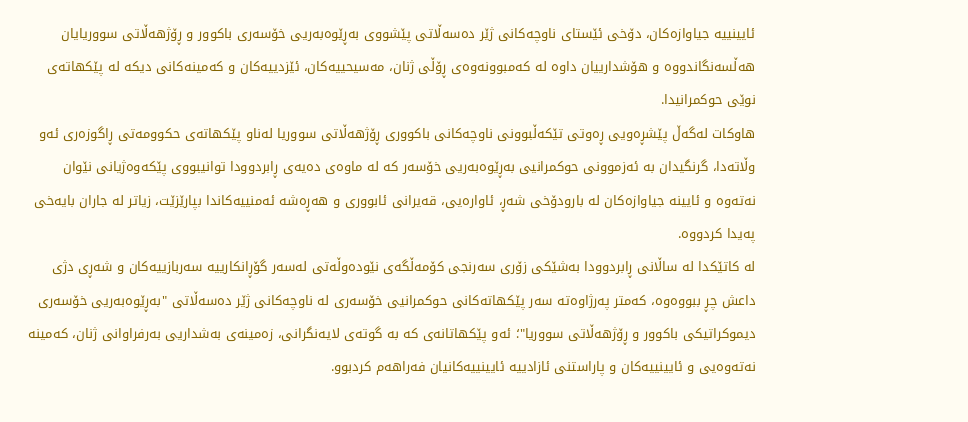ئایینییە جیاوازەکان، دۆخی ئێستای ناوچەکانی ژێر دەسەڵاتی پێشووی بەڕێوەبەریی خۆسەری باکوور و ڕۆژهەڵاتی سووریایان هەڵسەنگاندووە و هۆشدارییان داوە لە کەمبوونەوەی ڕۆڵی ژنان، مەسیحییەکان، ئێزدییەکان و کەمینەکانی دیکە لە پێکهاتەی نوێی حوکمرانیدا.
هاوکات لەگەڵ پێشڕەویی ڕەوتی تێکەڵبوونی ناوچەکانی باکووری ڕۆژهەڵاتی سووریا لەناو پێکهاتەی حکوومەتی ڕاگوزەری ئەو وڵاتەدا، گرنگیدان بە ئەزموونی حوکمرانیی بەڕێوەبەریی خۆسەر کە لە ماوەی دەیەی ڕابردوودا توانیبووی پێکەوەژیانی نێوان نەتەوە و ئایینە جیاوازەکان لە بارودۆخی شەڕ، ئاوارەیی، قەیرانی ئابووری و هەڕەشە ئەمنییەکاندا بپارێزێت، زیاتر لە جاران بایەخی پەیدا کردووە.
لە کاتێکدا لە ساڵانی ڕابردوودا بەشێکی زۆری سەرنجی کۆمەڵگەی نێودەوڵەتی لەسەر گۆڕانکارییە سەربازییەکان و شەڕی دژی داعش چڕ ببووەوە، کەمتر پەرژاوەتە سەر پێکهاتەکانی حوکمرانیی خۆسەری لە ناوچەکانی ژێر دەسەڵاتی "بەڕێوەبەریی خۆسەری دیموکراتیکی باکوور و ڕۆژهەڵاتی سووریا"؛ ئەو پێکهاتانەی کە بە گوتەی لایەنگرانی، زەمینەی بەشداریی بەرفراوانی ژنان، کەمینە نەتەوەیی و ئایینییەکان و پاراستنی ئازادییە ئایینییەکانیان فەراهەم کردبوو.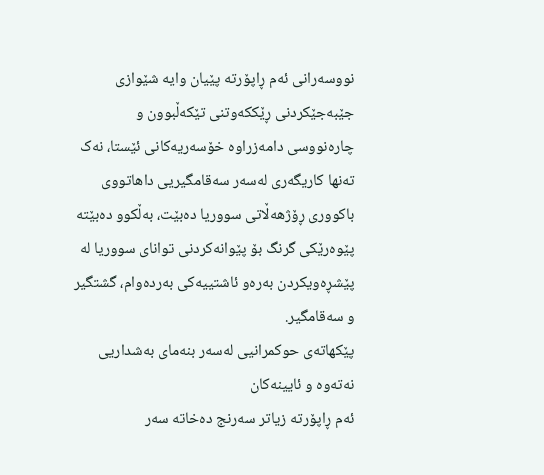نووسەرانی ئەم ڕاپۆرتە پێیان وایە شێوازی جێبەجێکردنی ڕێککەوتنی تێکەڵبوون و چارەنووسی دامەزراوە خۆسەریەکانی ئێستا، نەک تەنها کاریگەری لەسەر سەقامگیریی داهاتووی باکووری ڕۆژهەڵاتی سووریا دەبێت، بەڵکوو دەبێتە پێوەرێکی گرنگ بۆ پێوانەکردنی توانای سووریا لە پێشڕەویکردن بەرەو ئاشتییەکی بەردەوام، گشتگیر و سەقامگیر.
پێکهاتەی حوکمرانیی لەسەر بنەمای بەشداریی نەتەوە و ئایینەکان
ئەم ڕاپۆرتە زیاتر سەرنج دەخاتە سەر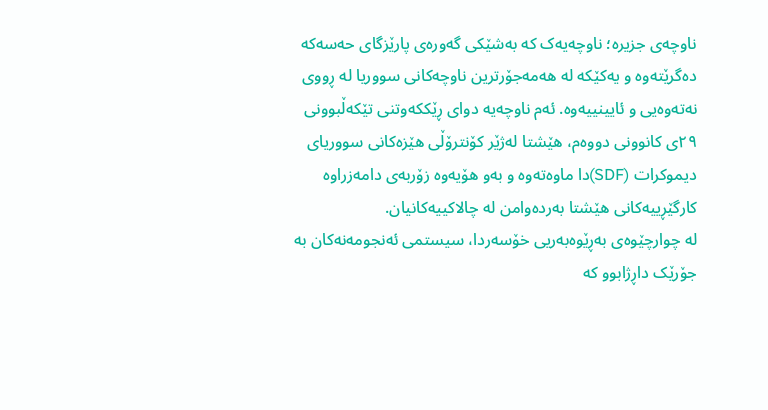ناوچەی جزیرە؛ ناوچەیەک کە بەشێکی گەورەی پارێزگای حەسەکە دەگرێتەوە و یەکێکە لە هەمەجۆرترین ناوچەکانی سووریا لە ڕووی نەتەوەیی و ئایینییەوە. ئەم ناوچەیە دوای ڕێککەوتنی تێکەڵبوونی ٢٩ی کانوونی دووەم، هێشتا لەژێر کۆنترۆڵی هێزەکانی سووریای دیموکرات (SDF)دا ماوەتەوە و بەو هۆیەوە زۆربەی دامەزراوە کارگێڕییەکانی هێشتا بەردەوامن لە چالاکییەکانیان.
لە چوارچێوەی بەڕێوەبەریی خۆسەردا، سیستمی ئەنجومەنەکان بە جۆرێک داڕژابوو کە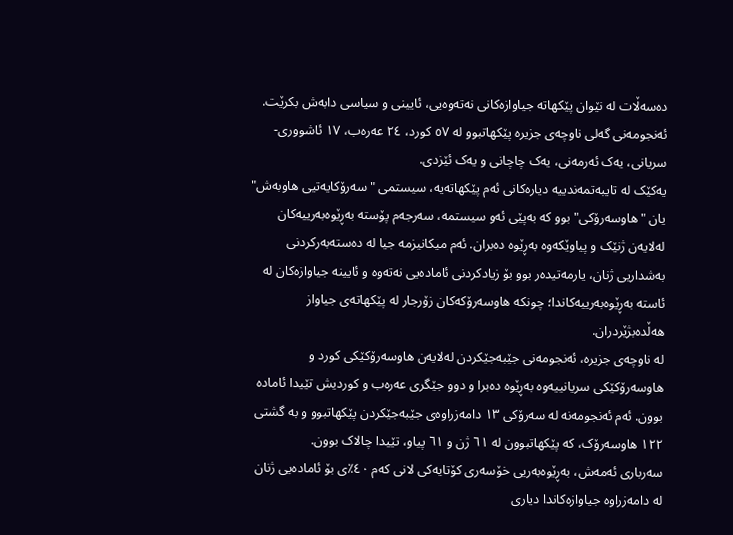دەسەڵات لە نێوان پێکهاتە جیاوازەکانی نەتەوەیی، ئایینی و سیاسی دابەش بکرێت. ئەنجومەنی گەلی ناوچەی جزیرە پێکهاتبوو لە ٥٧ کورد، ٢٤ عەرەب، ١٧ ئاشووری-سریانی، یەک ئەرمەنی، یەک چاچانی و یەک ئێزدی.
یەکێک لە تایبەتمەندییە دیارەکانی ئەم پێکهاتەیە، سیستمی "سەرۆکایەتیی هاوبەش" یان "هاوسەرۆکی" بوو کە بەپێی ئەو سیستمە، سەرجەم پۆستە بەڕێوەبەرییەکان لەلایەن ژنێک و پیاوێکەوە بەڕێوە دەبران. ئەم میکانیزمە جیا لە دەستەبەرکردنی بەشداریی ژنان، یارمەتیدەر بوو بۆ زیادکردنی ئامادەیی نەتەوە و ئایینە جیاوازەکان لە ئاستە بەڕێوەبەرییەکاندا؛ چونکە هاوسەرۆکەکان زۆرجار لە پێکهاتەی جیاواز هەڵدەبژێردران.
لە ناوچەی جزیرە، ئەنجومەنی جێبەجێکردن لەلایەن هاوسەرۆکێکی کورد و هاوسەرۆکێکی سریانییەوە بەڕێوە دەبرا و دوو جێگری عەرەب و کوردیش تێیدا ئامادە بوون. ئەم ئەنجومەنە لە سەرۆکی ١٣ دامەزراوەی جێبەجێکردن پێکهاتبوو و بە گشتی ١٢٢ هاوسەرۆک، کە پێکهاتبوون لە ٦١ ژن و ٦١ پیاو، تێیدا چالاک بوون.
سەرباری ئەمەش، بەڕێوەبەریی خۆسەری کۆتایەکی لانی کەم ٤٠٪ی بۆ ئامادەیی ژنان لە دامەزراوە جیاوازەکاندا دیاری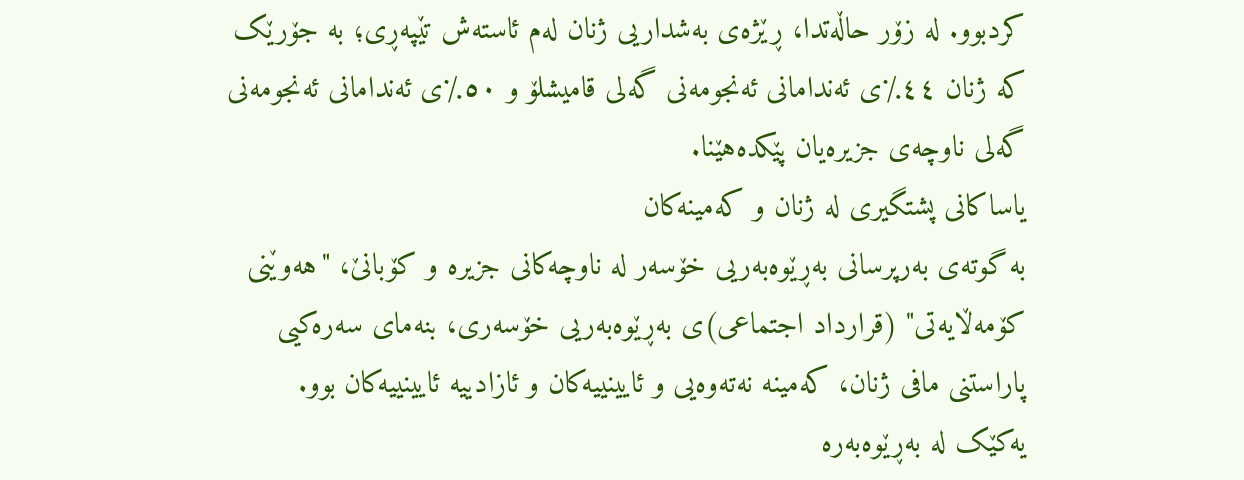کردبوو. لە زۆر حاڵەتدا، ڕێژەی بەشداریی ژنان لەم ئاستەش تێپەڕی؛ بە جۆرێک کە ژنان ٤٤٪ی ئەندامانی ئەنجومەنی گەلی قامیشلۆ و ٥٠٪ی ئەندامانی ئەنجومەنی گەلی ناوچەی جزیرەیان پێکدەهێنا.
یاساکانی پشتگیری لە ژنان و کەمینەکان
بە گوتەی بەرپرسانی بەڕێوەبەریی خۆسەر لە ناوچەکانی جزیرە و کۆبانێ، "هەوێنی کۆمەڵایەتی" (قرارداد اجتماعی)ی بەڕێوەبەریی خۆسەری، بنەمای سەرەکیی پاراستنی مافی ژنان، کەمینە نەتەوەیی و ئایینییەکان و ئازادییە ئایینییەکان بوو.
یەکێک لە بەڕێوەبەرە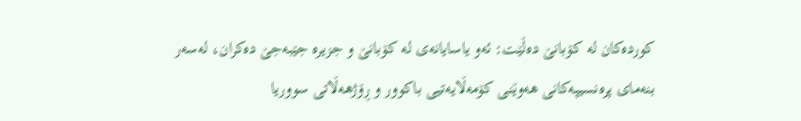کوردەکان لە کۆبانێ دەڵێت: ئەو یاسایانەی لە کۆبانێ و جزیرە جێبەجێ دەکران، لەسەر بنەمای پرەنسیپەکانی هەوێنی کۆمەڵایەتیی باکوور و ڕۆژهەڵاتی سووریا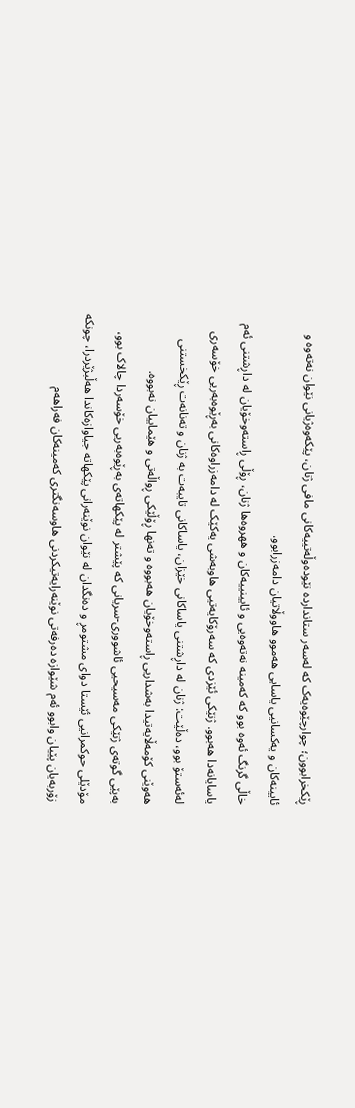ڕێکخرابوون؛ چوارچێوەیەک کە لەسەر ستانداردە نێودەوڵەتییەکانی مافی ژنان، پێکەوەژیانی نێوان نەتەوە و ئایینەکان و یەکسانیی یاسایی هەموو هاووڵاتیان دامەزرابوو.
خاڵی گرنگ ئەوە بوو کە کەمینە نەتەوەیی و ئایینییەکان و ههروەها ژنان، ڕۆڵی ڕاستەوخۆیان لە داڕشتنی ئەم یاسایانەدا هەبوو. ژنێکی ئێزدی کە سەرۆکایەتیی هاوبەشی یەکێک لە دامەزراوەکانی بەڕێوەبەریی خۆسەری لەئەستۆ بوو، دەڵێت: ژنان لە داڕشتنی یاساکانی خێزان، یاساکانی تایبەت بە ژنان و تەنانەت ڕێکخستنی هەوێنی کۆمەڵایەتیدا بەشداریی ڕاستەوخۆیان هەبووە و تەنها ڕۆڵێکی ڕواڵەتی و هێماییان نەبووە.
بەپێی گوتەی ژنێکی مەسیحیی ئاشووری-سریانی کە پێشتر لە پێکهاتەی بەڕێوەبەریی خۆسەردا چالاک بوو، مۆدێلی حوکمرانیی ئێستا دوای مشتومڕ و دەنگدان لە نێوان نوێنەرانی پێکهاتە جیاوازەکاندا هەڵبژێردرا، چونکە زۆربەیان پێیان وابوو ئەم شێوازە دەرفەتی نوێنەرایەتیکردنی هاوسەنگتری کەمینەکان فەراهەم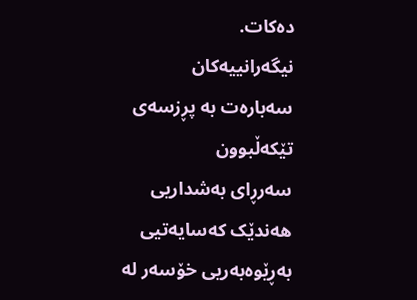دەکات.
نیگەرانییەکان سەبارەت بە پڕزسەی تێکەڵبوون
سەرڕای بەشداریی هەندێک کەسایەتیی بەڕێوەبەریی خۆسەر لە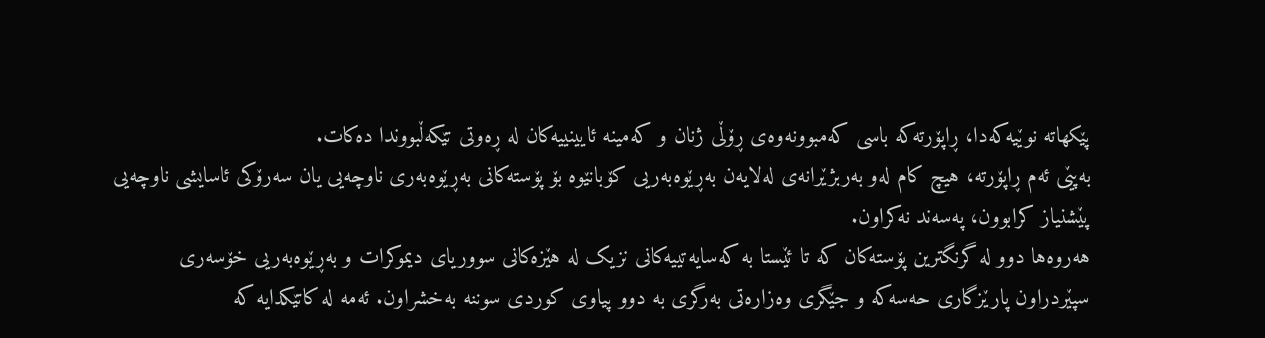پێکهاتە نوێیەکەدا، ڕاپۆرتەکە باسی کەمبوونەوەی ڕۆڵی ژنان و کەمینە ئایینییەکان لە ڕەوتی تێکەڵبووندا دەکات.
بەپێی ئەم ڕاپۆرتە، هیچ کام لەو بەربژێرانەی لەلایەن بەڕێوەبەریی کۆبانێوە بۆ پۆستەکانی بەڕێوەبەری ناوچەیی یان سەرۆکی ئاسایشی ناوچەیی پێشنیاز کرابوون، پەسەند نەکراون.
هەروەها دوو لە گرنگترین پۆستەکان کە تا ئێستا بە کەسایەتییەکانی نزیک لە هێزەکانی سووریای دیموکرات و بەڕێوەبەریی خۆسەری سپێردراون پارێزگاری حەسەکە و جێگری وەزارەتی بەرگری بە دوو پیاوی کوردی سوننە بەخشراون. ئەمە لە کاتێکدایە کە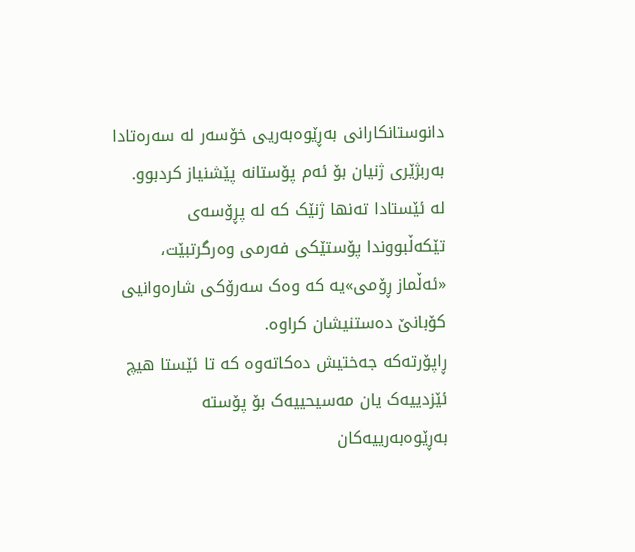دانوستانکارانی بەڕێوەبەریی خۆسەر لە سەرەتادا بەربژێری ژنیان بۆ ئەم پۆستانە پێشنیاز کردبوو.
لە ئێستادا تەنها ژنێک کە لە پڕۆسەی تێکەڵبووندا پۆستێکی فەرمی وەرگرتبێت، «ئەڵماز ڕۆمی»یە کە وەک سەرۆکی شارەوانیی کۆبانێ دەستنیشان کراوە.
ڕاپۆرتەکە جەختیش دەکاتەوە کە تا ئێستا هیچ ئێزدییەک یان مەسیحییەک بۆ پۆستە بەڕێوەبەرییەکان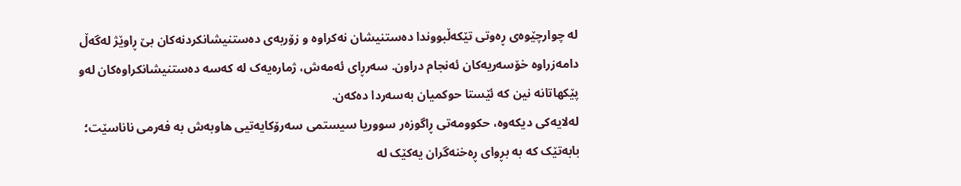لە چوارچێوەی ڕەوتی تێکەڵبووندا دەستنیشان نەکراوە و زۆربەی دەستنیشانکردنەکان بێ ڕاوێژ لەگەڵ دامەزراوە خۆسەریەکان ئەنجام دراون. سەرڕای ئەمەش، ژمارەیەک لە کەسە دەستنیشانکراوەکان لەو پێکهاتانە نین کە ئێستا حوکمیان بەسەردا دەکەن.
لەلایەکی دیکەوە، حکوومەتی ڕاگوزەر سووریا سیستمی سەرۆکایەتیی هاوبەش بە فەرمی ناناسێت؛ بابەتێک کە بە بڕوای ڕەخنەگران یەکێک لە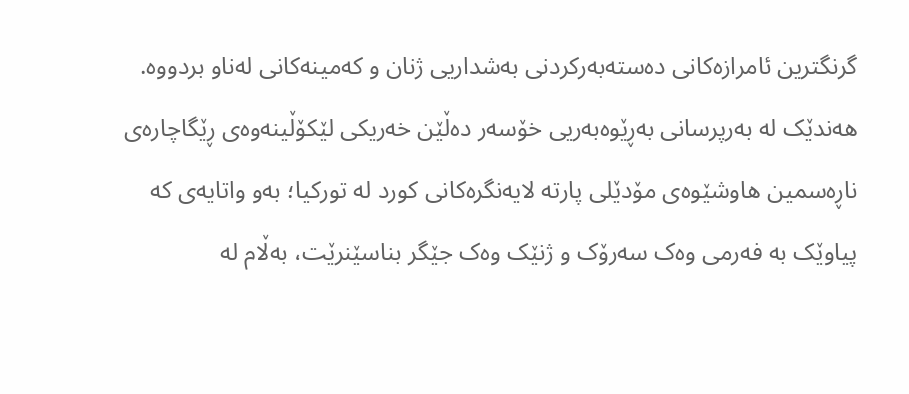گرنگترین ئامرازەکانی دەستەبەرکردنی بەشداریی ژنان و کەمینەکانی لەناو بردووە.
هەندێک لە بەرپرسانی بەڕێوەبەریی خۆسەر دەڵێن خەریکی لێکۆڵینەوەی ڕێگاچارەی ناڕەسمین هاوشێوەی مۆدێلی پارتە لایەنگرەکانی کورد لە تورکیا؛ بەو واتایەی کە پیاوێک بە فەرمی وەک سەرۆک و ژنێک وەک جێگر بناسێنرێت، بەڵام لە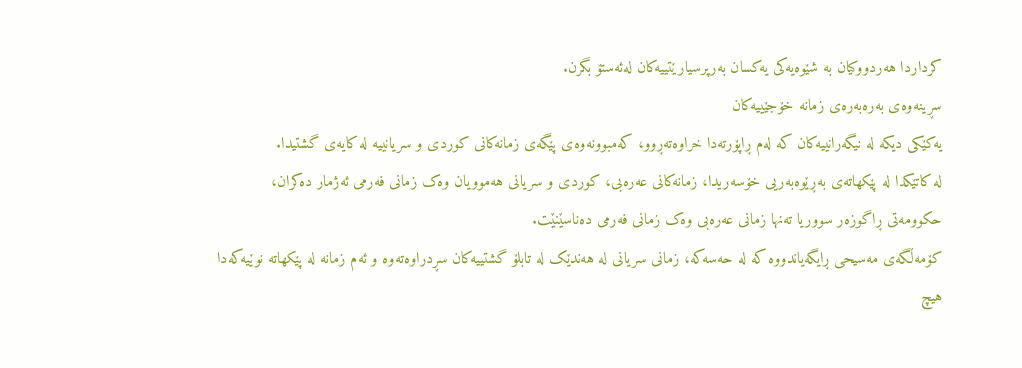کرداردا هەردووکیان بە شێوەیەکی یەکسان بەرپرسیارێتییەکان لەئەستۆ بگرن.
سڕینەوەی بەرەبەرەی زمانە خۆجێییەکان
یەکێکی دیکە لە نیگەرانییەکان کە لەم ڕاپۆرتەدا خراوەتەڕوو، کەمبوونەوەی پێگەی زمانەکانی کوردی و سریانییە لە کایەی گشتیدا.
لە کاتێکدا لە پێکهاتەی بەڕێوەبەریی خۆسەریدا، زمانەکانی عەرەبی، کوردی و سریانی هەموویان وەک زمانی فەرمی ئەژمار دەکران، حکوومەتی ڕاگوزەر سووریا تەنها زمانی عەرەبی وەک زمانی فەرمی دەناسێنێت.
کۆمەڵگەی مەسیحی ڕایگەیاندووە کە لە حەسەکە، زمانی سریانی لە هەندێک لە تابلۆ گشتییەکان سڕدراوەتەوە و ئەم زمانە لە پێکهاتە نوێیەکەدا هیچ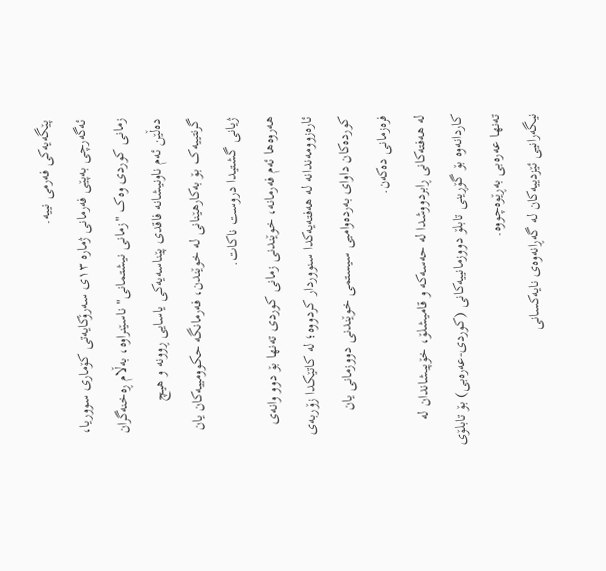پێگەیەکی فەرمی نییە.
ئەگەرچی بەپێی فەرمانی ژمارە ١٣ی سەرۆکایەتی کۆماری سووریا، زمانی کوردی وەک "زمانی نیشتمانی" ناسێنراوە، بەڵام ڕەخنەگران دەڵێن ئەم ناونیشانە فاقدی پێناسەیەکی یاسایی ڕوونە و هیچ گرنتییەک بۆ بەکارهێنانی لە خوێندن، فەرمانگە حکوومییەکان یان ژیانی گشتیدا دروست ناکات.
هەروەها ئەم فەرمانە، خوێندنی زمانی کوردی تەنها بۆ دوو وانەی ئارەزوومەندانە لە هەفتەیەکدا سنووردار کردووە؛ لە کاتێکدا زۆربەی کوردەکان داوای بەردەوامیی سیستمی خوێندنی دووزمانی یان فرەزمانی دەکەن.
لە هەفتەکانی ڕابردووشدا لە حەسەکە و قامیشلۆ، خۆپیشاندان لە کاردانەوە بۆ گۆڕینی تابلۆ دووزمانییەکانی (کوردی-عەرەبی) بۆ تابلۆی تەنها عەرەبی بەڕێوەچووە.
نیگەرانیی ئێزدییەکان لە گەڕانەوەی نایەکسانی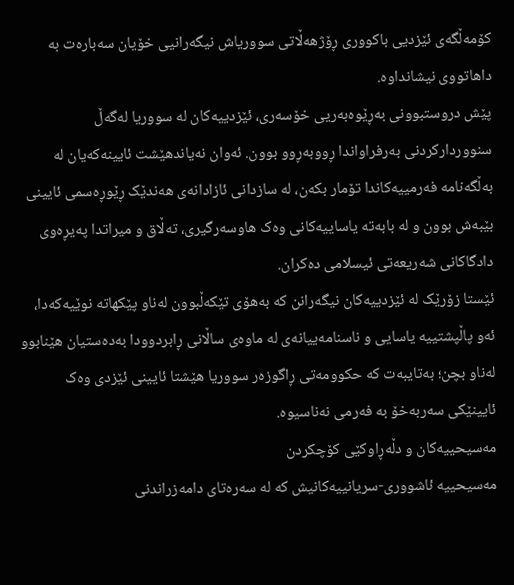کۆمەڵگەی ئێزدیی باکووری ڕۆژهەڵاتی سووریاش نیگەرانیی خۆیان سەبارەت بە داهاتووی نیشانداوە.
پێش دروستبوونی بەڕێوەبەریی خۆسەری، ئێزدییەکان لە سووریا لەگەڵ سنووردارکردنی بەرفراواندا ڕووبەڕوو بوون. ئەوان نەیاندهێشت ئایینەکەیان لە بەڵگەنامە فەرمییەکاندا تۆمار بکەن، لە سازدانی ئازادانەی هەندێک ڕێوڕەسمی ئایینی بێبەش بوون و لە بابەتە یاساییەکانی وەک هاوسەرگیری، تەڵاق و میراتدا پەیڕەوی دادگاکانی شەریعەتی ئیسلامی دەکران.
ئێستا زۆرێک لە ئێزدییەکان نیگەرانن کە بەهۆی تێکەڵبوون لەناو پێکهاتە نوێیەکەدا، ئەو پاڵپشتییە یاسایی و ناسنامەییانەی لە ماوەی ساڵانی ڕابردوودا بەدەستیان هێنابوو لەناو بچن؛ بەتایبەت کە حکوومەتی ڕاگوزەر سووریا هێشتا ئایینی ئێزدی وەک ئایینێکی سەربەخۆ بە فەرمی نەناسیوە.
مەسیحییەکان و دڵەڕاوکێی کۆچکردن
مەسیحییە ئاشووری-سریانییەکانیش کە لە سەرەتای دامەزراندنی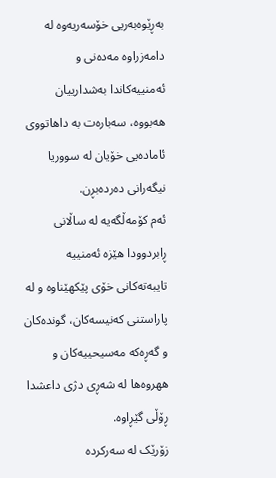بەڕێوەبەریی خۆسەریەوە لە دامەزراوە مەدەنی و ئەمنییەکاندا بەشدارییان هەبووە، سەبارەت بە داهاتووی ئامادەیی خۆیان لە سووریا نیگەرانی دەردەبڕن.
ئەم کۆمەڵگەیە لە ساڵانی ڕابردوودا هێزە ئەمنییە تایبەتەکانی خۆی پێکهێناوە و لە پاراستنی کەنیسەکان، گوندەکان و گەڕەکە مەسیحییەکان و ههروەها لە شەڕی دژی داعشدا ڕۆڵی گێڕاوە.
زۆرێک لە سەرکردە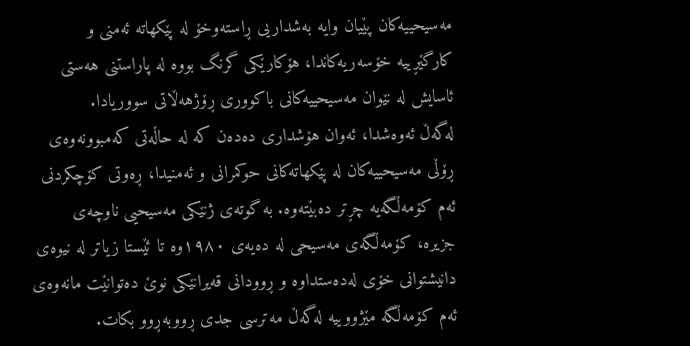مەسیحییەکان پێیان وایە بەشداریی ڕاستەوخۆ لە پێکهاتە ئەمنی و کارگێڕییە خۆسەریەکاندا، هۆکارێکی گرنگ بووە لە پاراستنی هەستی ئاسایش لە نێوان مەسیحییەکانی باکووری ڕۆژهەڵاتی سووریادا.
لەگەڵ ئەوەشدا، ئەوان هۆشداری دەدەن کە لە حاڵەتی کەمبوونەوەی ڕۆڵی مەسیحییەکان لە پێکهاتەکانی حوکمرانی و ئەمنیدا، ڕەوتی کۆچکردنی ئەم کۆمەڵگەیە چڕتر دەبێتەوە. بە گوتەی ژنێکی مەسیحیی ناوچەی جزیرە، کۆمەڵگەی مەسیحی لە دەیەی ١٩٨٠وە تا ئێستا زیاتر لە نیوەی دانیشتوانی خۆی لەدەستداوە و ڕوودانی قەیرانێکی نوێ دەتوانێت مانەوەی ئەم کۆمەڵگە مێژووییە لەگەڵ مەترسی جدی ڕووبەڕوو بکات.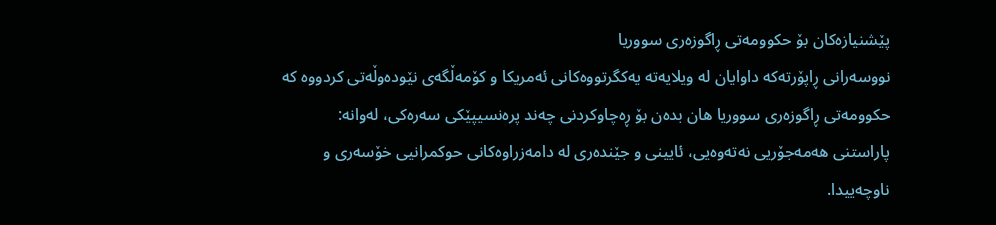پێشنیازەکان بۆ حکوومەتی ڕاگوزەری سووریا
نووسەرانی ڕاپۆرتەکە داوایان لە ویلایەتە یەکگرتووەکانی ئەمریکا و کۆمەڵگەی نێودەوڵەتی کردووە کە حکوومەتی ڕاگوزەری سووریا هان بدەن بۆ ڕەچاوکردنی چەند پرەنسیپێکی سەرەکی، لەوانە:
پاراستنی هەمەجۆریی نەتەوەیی، ئایینی و جێندەری لە دامەزراوەکانی حوکمرانیی خۆسەری و ناوچەییدا.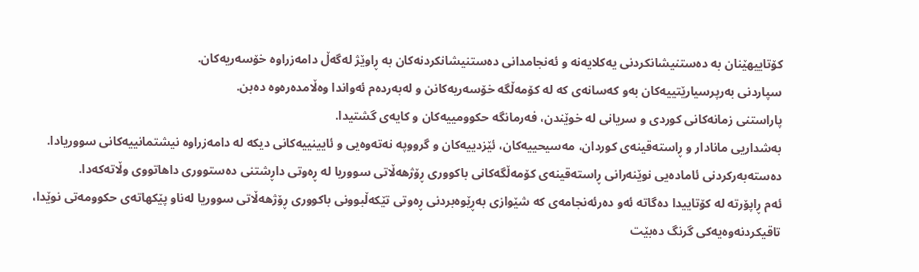کۆتاییهێنان بە دەستنیشانکردنی یەکلایەنە و ئەنجامدانی دەستنیشانکردنەکان بە ڕاوێژ لەگەڵ دامەزراوە خۆسەریەکان.
سپاردنی بەرپرسیارێتییەکان بەو کەسانەی کە لە کۆمەڵگە خۆسەریەکانن و لەبەردەم ئەواندا وەڵامدەرەوە دەبن.
پاراستنی زمانەکانی کوردی و سریانی لە خوێندن، فەرمانگە حکوومییەکان و کایەی گشتیدا.
بەشداریی مانادار و ڕاستەقینەی کوردان، مەسیحییەکان، ئێزدییەکان و گرووپە نەتەوەیی و ئایینییەکانی دیکە لە دامەزراوە نیشتمانییەکانی سووریادا.
دەستەبەرکردنی ئامادەیی نوێنەرانی ڕاستەقینەی کۆمەڵگەکانی باکووری ڕۆژهەڵاتی سووریا لە ڕەوتی داڕشتنی دەستووری داهاتووی وڵاتەکەدا.
ئەم ڕاپۆرتە لە کۆتاییدا دەگاتە ئەو دەرئەنجامەی کە شێوازی بەڕێوەبردنی ڕەوتی تێکەڵبوونی باکووری ڕۆژهەڵاتی سووریا لەناو پێکهاتەی حکوومەتی نوێدا، تاقیکردنەوەیەکی گرنگ دەبێت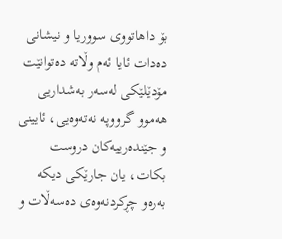بۆ داهاتووی سووریا و نیشانی دەدات ئایا ئەم وڵاتە دەتوانێت مۆدێلێکی لەسەر بەشداریی هەموو گرووپە نەتەوەیی، ئایینی و جێندەرییەکان دروست بکات، یان جارێکی دیکە بەرەو چڕکردنەوەی دەسەڵات و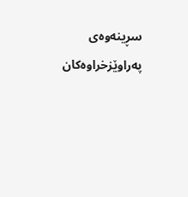سڕینەوەی پەراوێزخراوەکان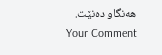هەنگاو دەنێت.
Your Comment